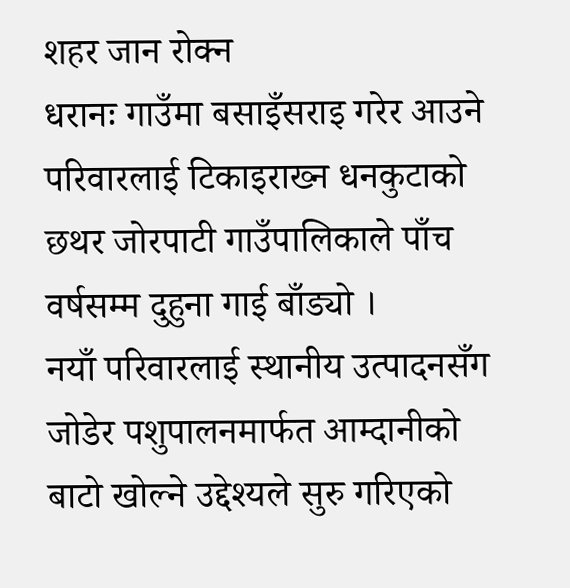शहर जान रोक्न
धरानः गाउँमा बसाइँसराइ गरेर आउने परिवारलाई टिकाइराख्न धनकुटाको छथर जोरपाटी गाउँपालिकाले पाँच वर्षसम्म दुहुना गाई बाँड्यो ।
नयाँ परिवारलाई स्थानीय उत्पादनसँग जोडेर पशुपालनमार्फत आम्दानीको बाटो खोल्ने उद्देश्यले सुरु गरिएको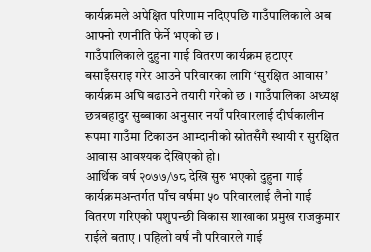कार्यक्रमले अपेक्षित परिणाम नदिएपछि गाउँपालिकाले अब आफ्नो रणनीति फेर्ने भएको छ ।
गाउँपालिकाले दुहुना गाई वितरण कार्यक्रम हटाएर बसाइँसराइ गरेर आउने परिवारका लागि ‘सुरक्षित आवास’ कार्यक्रम अघि बढाउने तयारी गरेको छ । गाउँपालिका अध्यक्ष छत्रबहादुर सुब्बाका अनुसार नयाँ परिवारलाई दीर्घकालीन रूपमा गाउँमा टिकाउन आम्दानीको स्रोतसँगै स्थायी र सुरक्षित आवास आवश्यक देखिएको हो।
आर्थिक वर्ष २०७७/७८ देखि सुरु भएको दुहुना गाई कार्यक्रमअन्तर्गत पाँच वर्षमा ५० परिवारलाई लैनो गाई वितरण गरिएको पशुपन्छी विकास शाखाका प्रमुख राजकुमार राईले बताए । पहिलो वर्ष नौ परिवारले गाई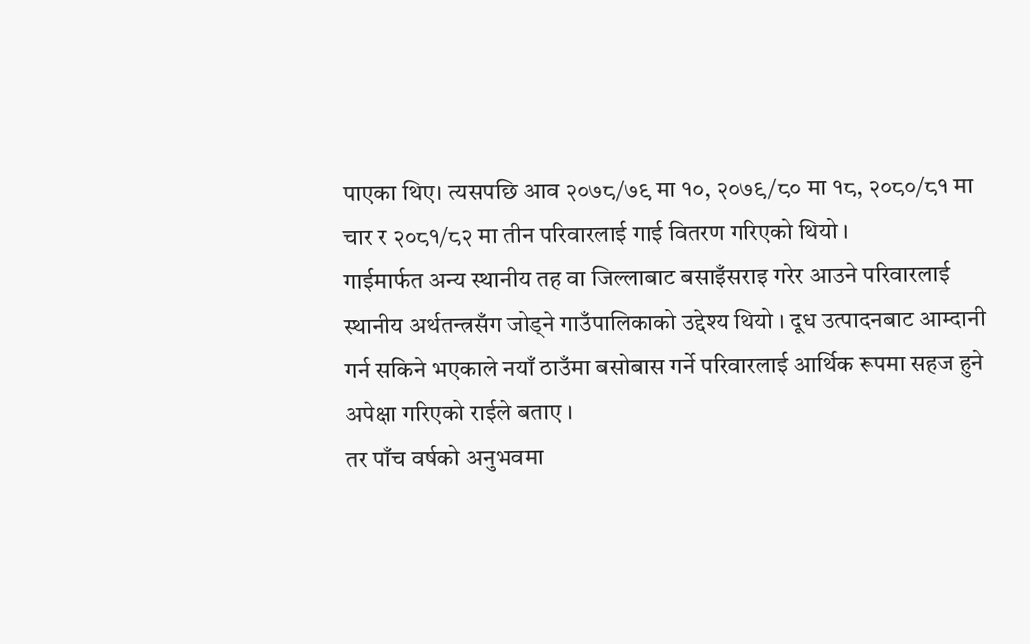पाएका थिए। त्यसपछि आव २०७८/७९ मा १०, २०७९/८० मा १८, २०८०/८१ मा चार र २०८१/८२ मा तीन परिवारलाई गाई वितरण गरिएको थियो ।
गाईमार्फत अन्य स्थानीय तह वा जिल्लाबाट बसाइँसराइ गरेर आउने परिवारलाई स्थानीय अर्थतन्त्रसँग जोड्ने गाउँपालिकाको उद्देश्य थियो । दूध उत्पादनबाट आम्दानी गर्न सकिने भएकाले नयाँ ठाउँमा बसोबास गर्ने परिवारलाई आर्थिक रूपमा सहज हुने अपेक्षा गरिएको राईले बताए ।
तर पाँच वर्षको अनुभवमा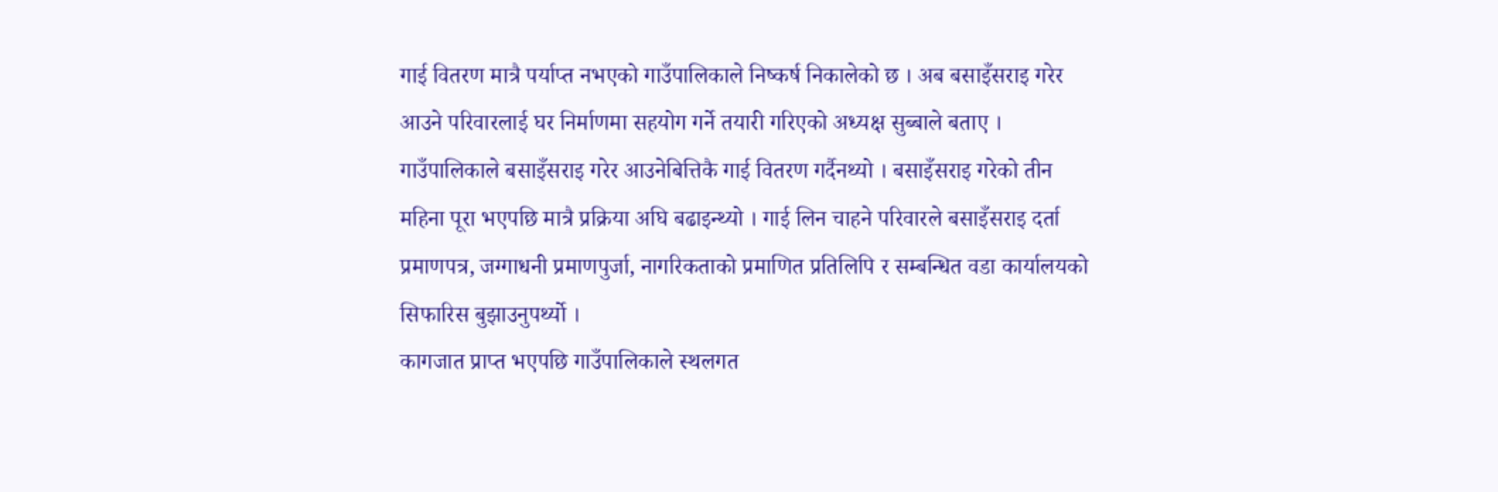गाई वितरण मात्रै पर्याप्त नभएको गाउँपालिकाले निष्कर्ष निकालेको छ । अब बसाइँसराइ गरेर आउने परिवारलाई घर निर्माणमा सहयोग गर्ने तयारी गरिएको अध्यक्ष सुब्बाले बताए । गाउँपालिकाले बसाइँसराइ गरेर आउनेबित्तिकै गाई वितरण गर्दैनथ्यो । बसाइँसराइ गरेको तीन महिना पूरा भएपछि मात्रै प्रक्रिया अघि बढाइन्थ्यो । गाई लिन चाहने परिवारले बसाइँसराइ दर्ता प्रमाणपत्र, जग्गाधनी प्रमाणपुर्जा, नागरिकताको प्रमाणित प्रतिलिपि र सम्बन्धित वडा कार्यालयको सिफारिस बुझाउनुपर्थ्यो ।
कागजात प्राप्त भएपछि गाउँपालिकाले स्थलगत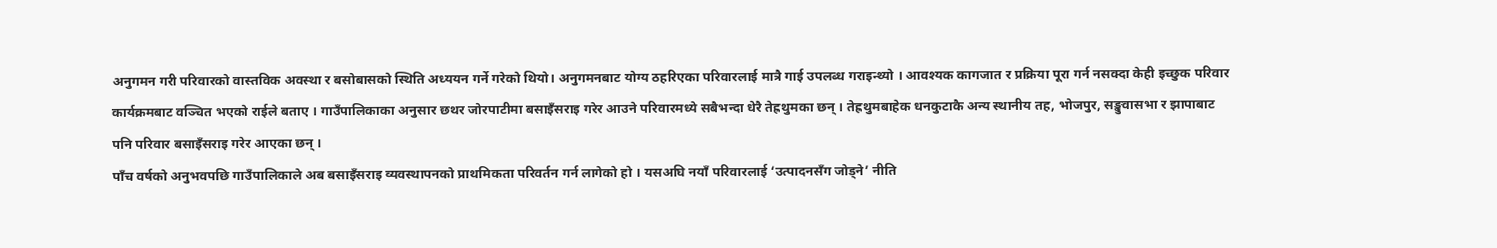अनुगमन गरी परिवारको वास्तविक अवस्था र बसोबासको स्थिति अध्ययन गर्ने गरेको थियो। अनुगमनबाट योग्य ठहरिएका परिवारलाई मात्रै गाई उपलब्ध गराइन्थ्यो । आवश्यक कागजात र प्रक्रिया पूरा गर्न नसक्दा केही इच्छुक परिवार कार्यक्रमबाट वञ्चित भएको राईले बताए । गाउँपालिकाका अनुसार छथर जोरपाटीमा बसाइँसराइ गरेर आउने परिवारमध्ये सबैभन्दा धेरै तेह्रथुमका छन् । तेह्रथुमबाहेक धनकुटाकै अन्य स्थानीय तह, भोजपुर, सङ्खुवासभा र झापाबाट पनि परिवार बसाइँसराइ गरेर आएका छन् ।
पाँच वर्षको अनुभवपछि गाउँपालिकाले अब बसाइँसराइ व्यवस्थापनको प्राथमिकता परिवर्तन गर्न लागेको हो । यसअघि नयाँ परिवारलाई ‘उत्पादनसँग जोड्ने’ नीति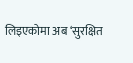लिइएकोमा अब ‘सुरक्षित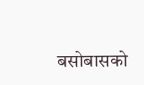बसोबासको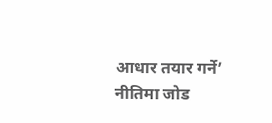आधार तयार गर्ने’ नीतिमा जोड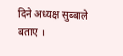दिने अध्यक्ष सुब्बाले बताए ।